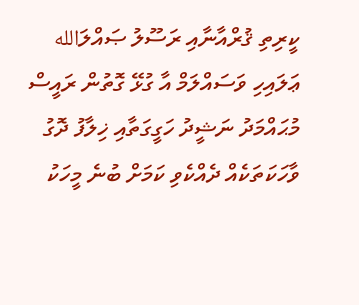ކީރިތި ޤުރްއާނާއި ރަސޫލު ޞައްލަالله ޢަލައިހި ވަސައްލަމް އާ ގުޅޭ ގޮތުން ރައީސް މުޙައްމަދު ނަޝީދު ހަގީގަތާއި ޚިލާފު ދޮގު ވާހަކަތަކެއް ދެއްކެވި ކަމަށް ބުނެ މީހަކު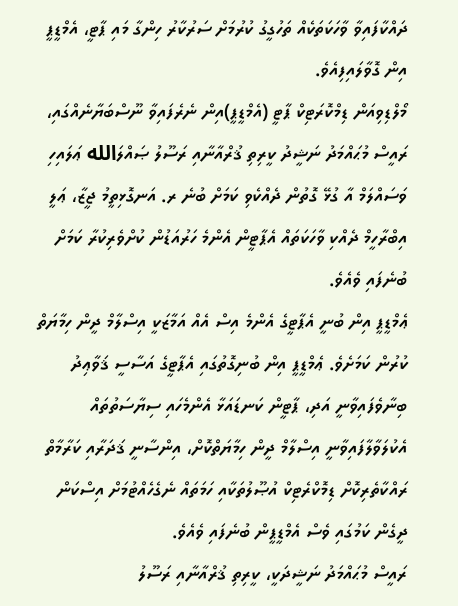ދައްކާފައިވާ ވާހަކަތަކެއް ތަހުގީގު ކުރުމަށް ސަރުކާރު ހިންގާ މައި ޕާޓީ، އެމްޑީޕީ އިން ގޮވާލައިފިއެވެ.
މޯލްޑިވިއަން ޑިމްކޮރަޓިކް ޕާޓީ (އެމްޑީޕީ)އިން ނެރެފައިވާ ނޫސްބަޔާނެއްގައި، ރައީސް މުޙައްމަދު ނަޝީދު ކީރިތި ޤުރްއާނާއި ރަސޫލު ޞައްލަالله ޢަލައިހި ވަސައްލަމް އާ ގުޅޭ ގޮތުން ދެއްކެވި ކަމަށް ބުނެ ރ. އަނގޮޅިތީމު ޖީޒާ، ޢަލީ އިބްރާހީމް ދެއްކި ވާހަކަތައް އެޕާޓީން އެންމެ ހަރުއަޑުން ކުށްވެރިކުރާ ކަމަށް ބުނެފައި ވެއެވެ.
ޢެމްޑީޕީ އިން ބުނީ އެޕާޓީގެ އެންމެ އިސް އެއް އަމާޒަކީ އިސްލާމް ދީން ހިމާޔަތް ކުރުން ކަމަށެވެ. ޢެމްޑީޕީ އިން ބުނިގޮތުގައި އެޕާޓީގެ އަސާސީ ޤަވާޢިދު ބިނާވެފައިވާނީ އަދި، ޕާޓީން ކަނޑައަޅާ އެންމެހައި ސިޔާސަތުތައް އެކުލަވާލާފައިވާނީ އިސްލާމް ދީން ހިމާޔަތްކޮށް، އިންސާނީ ޤަދަރާއި ކަރާމާތް ރައްކާތެރިކޮށް ޑިމޮކްރެޓިކް އުޞޫލުތަކާއި ހަމަތައް ނެގެހެއްޓުމަށް އިސްކަން ދީގެން ކަމުގައި ވެސް އެމްޑީޕީން ބުނެފައި ވެއެވެ.
ރައީސް މުޙައްމަދު ނަޝީދަކީ، ކީރިތި ޤުރްއާނާއި ރަސޫލު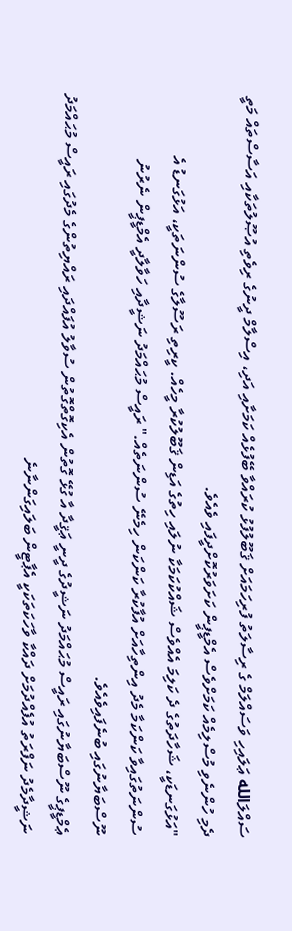ސައްލަالله ޢަލައިހި ވަސައްލަމް ގެ ރިސާލަތު ފުރިހަމައަށް ޤަބޫލުފުޅު ކުރައްވާ ބޭފުޅެއް ކަމަށާއި އަދި، އިސްލާމް ދީނުގެ ރިވެތި އުޞޫލުތަކާއި އަސާސްތައް މަތީ ދެމި ހުންނެވި މުސްލިމެއް ކަމަށްވެސް އެމްޑީޕީން ކަށަވަރުކޮށްދީފައި ވެއެވެ.
"އަޅުގަނޑަކީ، ޝަހާދަތުގެ ދެ ކަލިމަ އެއްވެސް ޝައްކުކަމަކާ ނުލައި ހިތުގެ އަޑިން ޤަބޫލުކުރާ މީހެއް. ކީރިތި ރަސޫލާގެ ސުންނަތަކީ، އަޅުގަނޑު އެ ސުންނަތުގައިވާ ކަންކަމާ މެދު އިންތިހާއަށް އުފާކުރާ ކަންކަން ހިމެނޭ ސުންނަތެއް." ރައީސް މުޙައްމަދު ނަޝީދާއި ހަވާލާދީ އެމްޑީޕީން ނެރުނު ނޫސްބަޔާނުގައި ބުނެފައިވެއެވެ.
ޢެމްޑީޕީގެ ނޫސްބަޔާނުގައި ރައީސް މުޙައްމަދު ނަޝީދުގެ ދީނީ ޢަޤީދާ އާ ގުޅޭ ގޮތުން އެކިގޮތްގޮތުން ސުވާލު އުފައްދައި ރައްޔިތުންގެ މެދުގައި ރައީސް މުޙައްމަދު ނަޝީދާމެދު ނަފްރަތު އުފެއްދުމަށް ދައްކާ ވާހަކަތަކަކީ އެޕާޓީން ބަލައިގަންނާނެ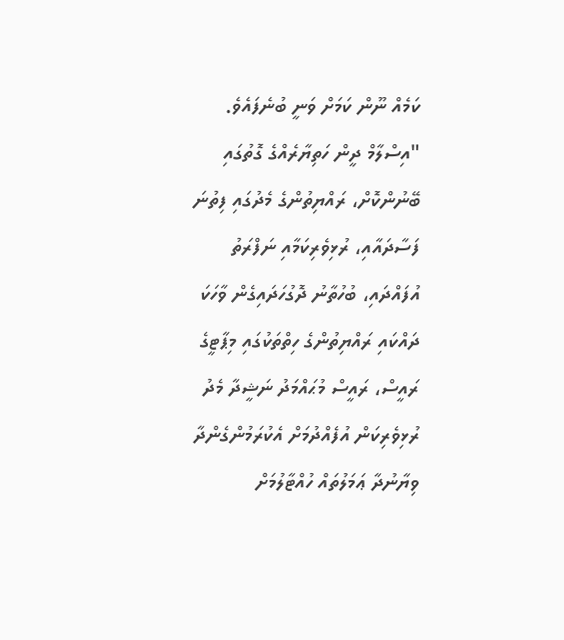ކަމެއް ނޫން ކަމަށް ވަނީ ބުނެފައެވެ.
"އިސްލާމް ދީން ހަތިޔާރެއްގެ ގޮތުގައި ބޭނުންކޮށް، ރައްޔިތުންގެ މެދުގައި ފިތުނަ ފަސާދައާއި، ރުޅިވެރިކަމާއި ނަފްރަތު އުފައްދައި، ބުހުތާނު ދޮގުހަދައިގެން ވާހަކަ ދައްކައި ރައްޔިތުންގެ ހިތްތަކުގައި މިޕާޓީގެ ރައީސް، ރައީސް މުޙައްމަދު ނަޝީދާ މެދު ރުޅިވެރިކަން އުފެއްދުމަށް އެކުރަމުންގެންދާ ވިޔާނުދާ ޢަމަލުތައް ހުއްޓާލުމަށް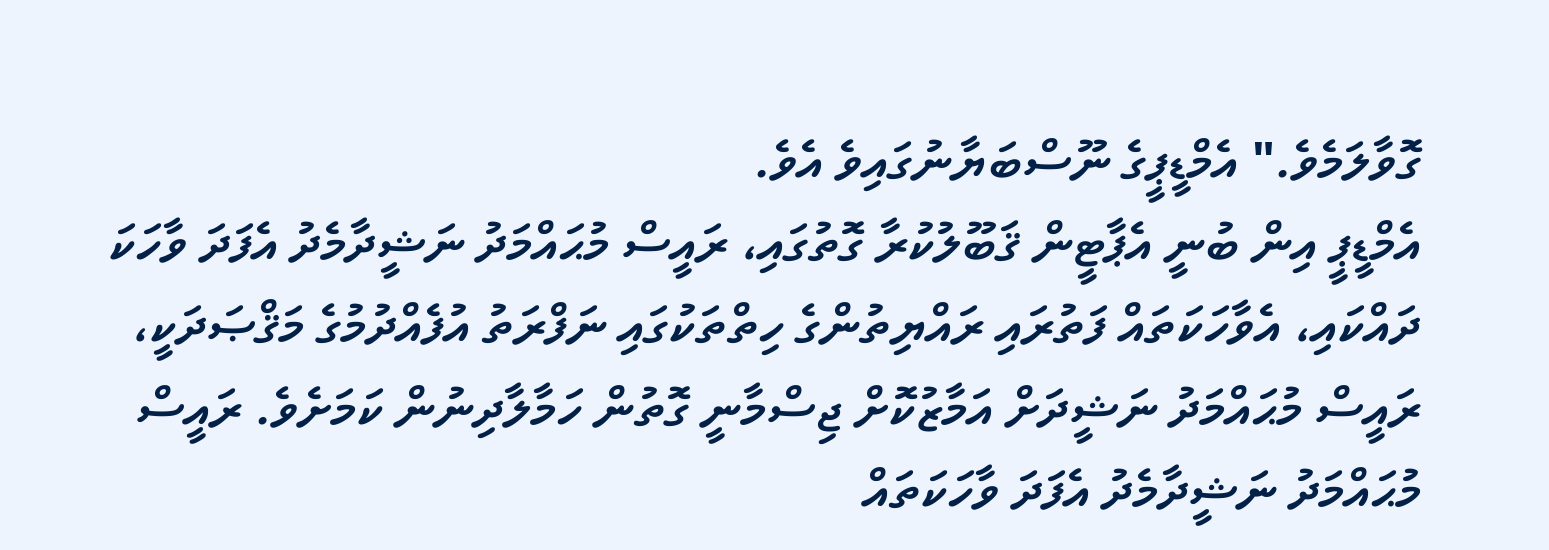ގޮވާލަމެވެ." އެމްޑީޕީގެ ނޫސްބަޔާނުގައިވެ އެވެ.
އެމްޑީޕީ އިން ބުނީ އެޕާޓީން ޤަބޫލުކުރާ ގޮތުގައި، ރައީސް މުޙައްމަދު ނަޝީދާމެދު އެފަދަ ވާހަކަ ދައްކައި، އެވާހަކަތައް ފަތުރައި ރައްޔިތުންގެ ހިތްތަކުގައި ނަފްރަތު އުފެއްދުމުގެ މަޤްޞަދަކީ، ރައީސް މުޙައްމަދު ނަޝީދަށް އަމާޒުކޮށް ޖިސްމާނީ ގޮތުން ހަމާލާދިނުން ކަމަށެވެ. ރައީސް މުޙައްމަދު ނަޝީދާމެދު އެފަދަ ވާހަކަތައް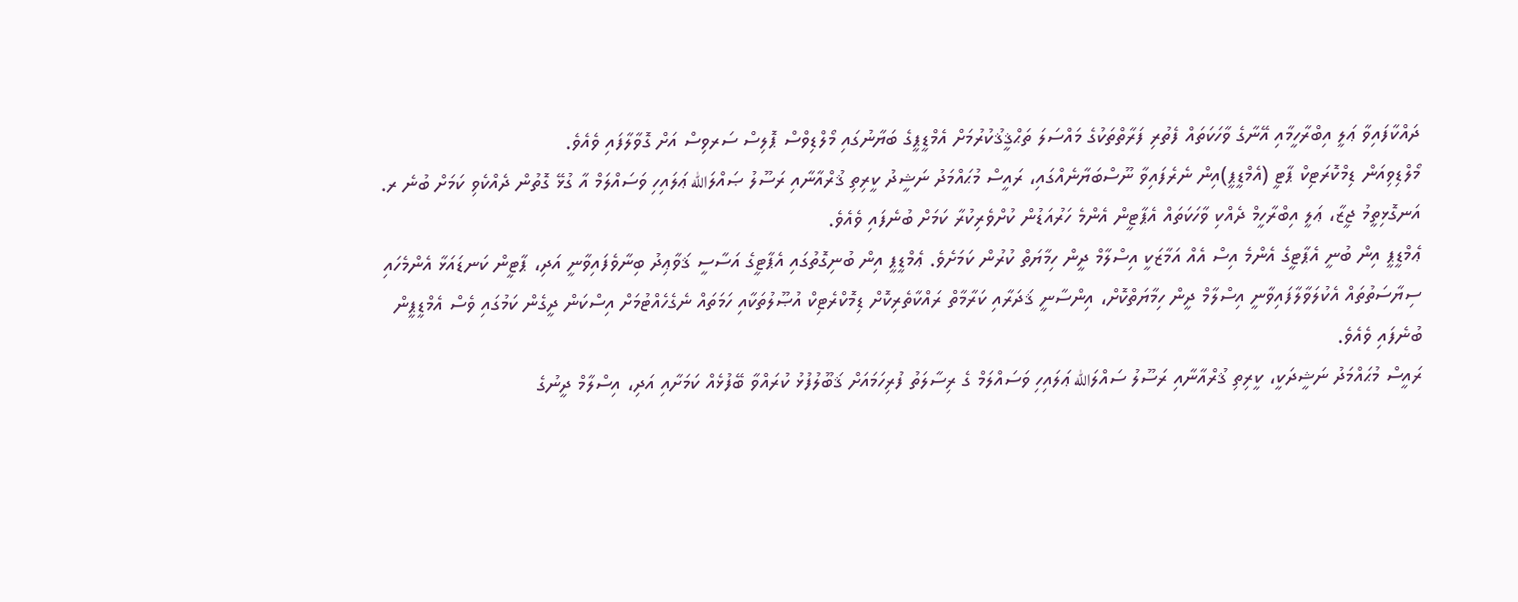ދައްކާފައިވާ ޢަލީ އިބްރާހީމާއި އޭނާގެ ވާހަކަތައް ފެތުރި ފަރާތްތަކުގެ މައްސަލަ ތަޙްޤީޤުކުރުމަށް އެމްޑީޕީގެ ބަޔާނުގައި މޯލްޑިވްސް ޕޮލިސް ސަރވިސް އަށް ގޮވާލާފައި ވެއެވެ.
މޯލްޑިވިއަން ޑިމްކޮރަޓިކް ޕާޓީ (އެމްޑީޕީ)އިން ނެރެފައިވާ ނޫސްބަޔާނެއްގައި، ރައީސް މުޙައްމަދު ނަޝީދު ކީރިތި ޤުރްއާނާއި ރަސޫލު ޞައްލަالله ޢަލައިހި ވަސައްލަމް އާ ގުޅޭ ގޮތުން ދެއްކެވި ކަމަށް ބުނެ ރ. އަނގޮޅިތީމު ޖީޒާ، ޢަލީ އިބްރާހީމް ދެއްކި ވާހަކަތައް އެޕާޓީން އެންމެ ހަރުއަޑުން ކުށްވެރިކުރާ ކަމަށް ބުނެފައި ވެއެވެ.
ޢެމްޑީޕީ އިން ބުނީ އެޕާޓީގެ އެންމެ އިސް އެއް އަމާޒަކީ އިސްލާމް ދީން ހިމާޔަތް ކުރުން ކަމަށެވެ. ޢެމްޑީޕީ އިން ބުނިގޮތުގައި އެޕާޓީގެ އަސާސީ ޤަވާޢިދު ބިނާވެފައިވާނީ އަދި، ޕާޓީން ކަނޑައަޅާ އެންމެހައި ސިޔާސަތުތައް އެކުލަވާލާފައިވާނީ އިސްލާމް ދީން ހިމާޔަތްކޮށް، އިންސާނީ ޤަދަރާއި ކަރާމާތް ރައްކާތެރިކޮށް ޑިމޮކްރެޓިކް އުޞޫލުތަކާއި ހަމަތައް ނެގެހެއްޓުމަށް އިސްކަން ދީގެން ކަމުގައި ވެސް އެމްޑީޕީން ބުނެފައި ވެއެވެ.
ރައީސް މުޙައްމަދު ނަޝީދަކީ، ކީރިތި ޤުރްއާނާއި ރަސޫލު ސައްލަالله ޢަލައިހި ވަސައްލަމް ގެ ރިސާލަތު ފުރިހަމައަށް ޤަބޫލުފުޅު ކުރައްވާ ބޭފުޅެއް ކަމަށާއި އަދި، އިސްލާމް ދީނުގެ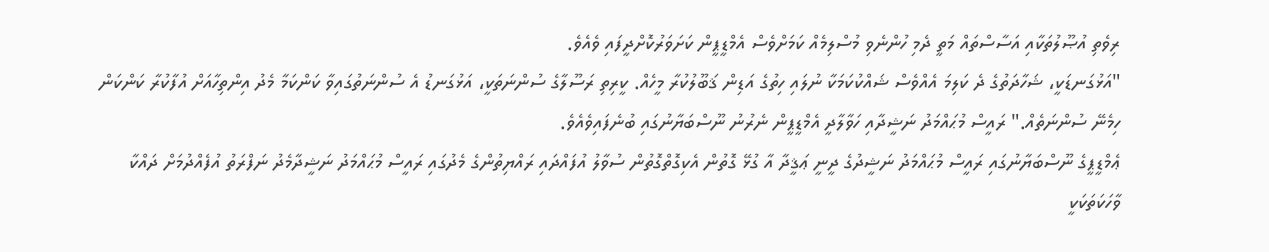ރިވެތި އުޞޫލުތަކާއި އަސާސްތައް މަތީ ދެމި ހުންނެވި މުސްލިމެއް ކަމަށްވެސް އެމްޑީޕީން ކަށަވަރުކޮށްދީފައި ވެއެވެ.
"އަޅުގަނޑަކީ، ޝަހާދަތުގެ ދެ ކަލިމަ އެއްވެސް ޝައްކުކަމަކާ ނުލައި ހިތުގެ އަޑިން ޤަބޫލުކުރާ މީހެއް. ކީރިތި ރަސޫލާގެ ސުންނަތަކީ، އަޅުގަނޑު އެ ސުންނަތުގައިވާ ކަންކަމާ މެދު އިންތިހާއަށް އުފާކުރާ ކަންކަން ހިމެނޭ ސުންނަތެއް." ރައީސް މުޙައްމަދު ނަޝީދާއި ހަވާލާދީ އެމްޑީޕީން ނެރުނު ނޫސްބަޔާނުގައި ބުނެފައިވެއެވެ.
ޢެމްޑީޕީގެ ނޫސްބަޔާނުގައި ރައީސް މުޙައްމަދު ނަޝީދުގެ ދީނީ ޢަޤީދާ އާ ގުޅޭ ގޮތުން އެކިގޮތްގޮތުން ސުވާލު އުފައްދައި ރައްޔިތުންގެ މެދުގައި ރައީސް މުޙައްމަދު ނަޝީދާމެދު ނަފްރަތު އުފެއްދުމަށް ދައްކާ ވާހަކަތަކަކީ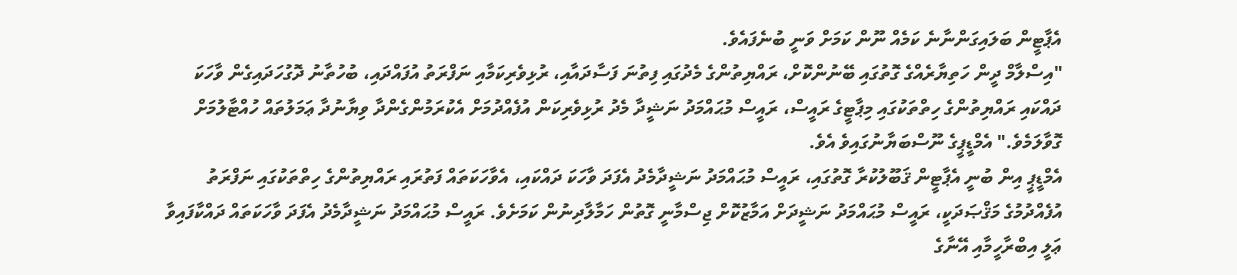އެޕާޓީން ބަލައިގަންނާނެ ކަމެއް ނޫން ކަމަށް ވަނީ ބުނެފައެވެ.
"އިސްލާމް ދީން ހަތިޔާރެއްގެ ގޮތުގައި ބޭނުންކޮށް، ރައްޔިތުންގެ މެދުގައި ފިތުނަ ފަސާދައާއި، ރުޅިވެރިކަމާއި ނަފްރަތު އުފައްދައި، ބުހުތާނު ދޮގުހަދައިގެން ވާހަކަ ދައްކައި ރައްޔިތުންގެ ހިތްތަކުގައި މިޕާޓީގެ ރައީސް، ރައީސް މުޙައްމަދު ނަޝީދާ މެދު ރުޅިވެރިކަން އުފެއްދުމަށް އެކުރަމުންގެންދާ ވިޔާނުދާ ޢަމަލުތައް ހުއްޓާލުމަށް ގޮވާލަމެވެ." އެމްޑީޕީގެ ނޫސްބަޔާނުގައިވެ އެވެ.
އެމްޑީޕީ އިން ބުނީ އެޕާޓީން ޤަބޫލުކުރާ ގޮތުގައި، ރައީސް މުޙައްމަދު ނަޝީދާމެދު އެފަދަ ވާހަކަ ދައްކައި، އެވާހަކަތައް ފަތުރައި ރައްޔިތުންގެ ހިތްތަކުގައި ނަފްރަތު އުފެއްދުމުގެ މަޤްޞަދަކީ، ރައީސް މުޙައްމަދު ނަޝީދަށް އަމާޒުކޮށް ޖިސްމާނީ ގޮތުން ހަމާލާދިނުން ކަމަށެވެ. ރައީސް މުޙައްމަދު ނަޝީދާމެދު އެފަދަ ވާހަކަތައް ދައްކާފައިވާ ޢަލީ އިބްރާހީމާއި އޭނާގެ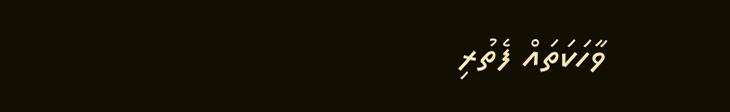ވާހަކަތައް ފެތުރި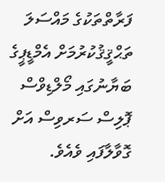ފަރާތްތަކުގެ މައްސަލަ ތަޙްޤީޤުކުރުމަށް އެމްޑީޕީގެ ބަޔާނުގައި މޯލްޑިވްސް ޕޮލިސް ސަރވިސް އަށް ގޮވާލާފައި ވެއެވެ.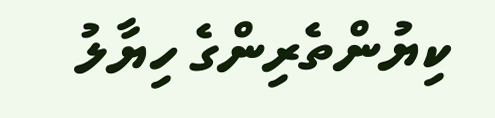ކިޔުންތެރިންގެ ހިޔާލު